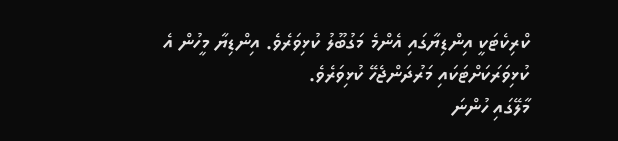ކްރިކެޓަކީ އިންޑިޔާގައި އެންމެ މަގުބޫލު ކުޅިވަރެވެ. އިންޑިޔާ މީހުން އެ ކުޅިވަރަކަށްޓަކައި މަރުދަންޖެހޭ ކުޅިވަރެވެ.
މާލޭގައި ހުންނަ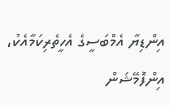އިންޑިޔާ އެމްބަސީގެ އެހީތެރިކަމާއެކު، އިންފޮމޭޝަން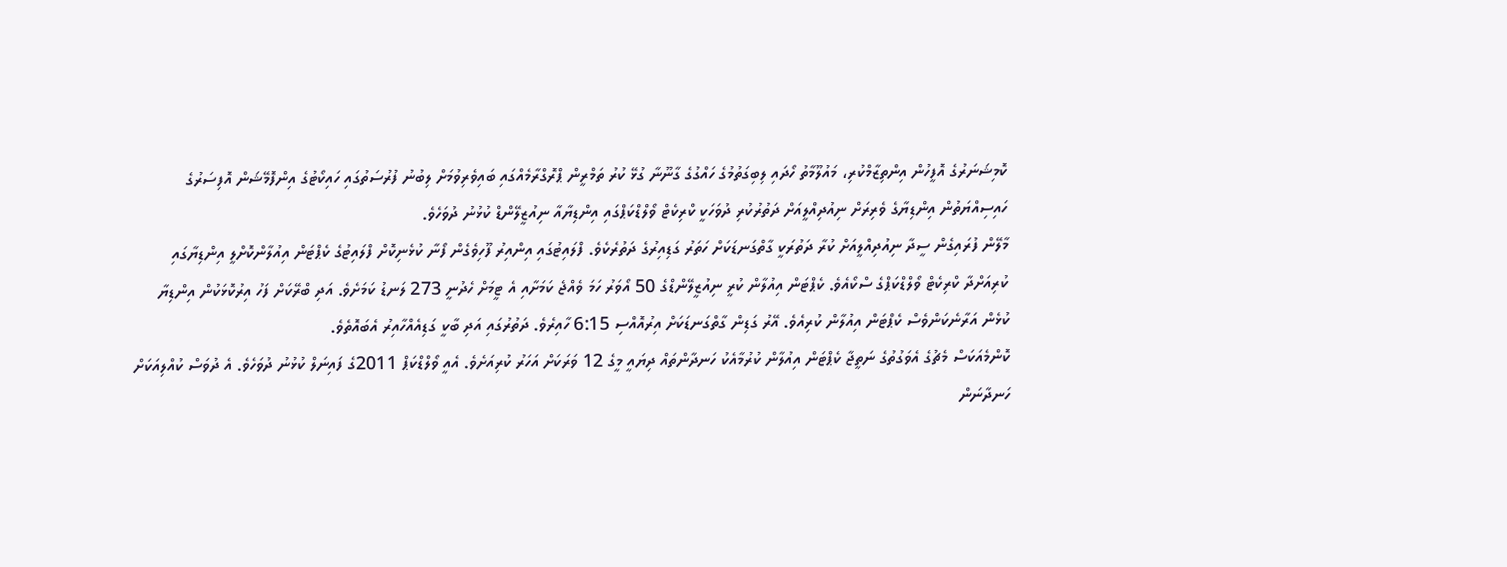ކޮމިޝަނަރުގެ އޮފީހުން އިންތިޒާމްކުރި، މައުލޫމާތު ހޯދައި ލިބިގަތުމުގެ ހައްގުގެ ގާނޫނާ ގުޅޭ ކުރު ތަމްރީން ޕްރޮގްރާމެއްގައި ބައިވެރިވުމަށް ލިބުނު ފުރުސަތުގައި ހައިކޯޓުގެ އިންފޮމޭޝަން އޮފިސަރުގެ ހައިސިއްޔަތުން އިންޑިޔާގެ ވެރިރަށް ނިއުދިއްލީއަށް ދަތުރުކުރި ދުވަހަކީ ކްރިކެޓް ވޯލްޑްކަޕްގައި އިންޑިޔާއާ ނިއުޒީލޭންޑް ކުޅުނު ދުވަހެވެ.
މާލޭން ފުރައިގެން ސީދާ ނިއުދިއްލީއަށް ކުރާ ދަތުރަކީ ގާތްގަނޑަކަށް ހަތަރު ގަޑިއިރުގެ ދަތުރެކެވެ. ފްލައިޓުގައި އިންއިރު ފޫހިވެގެން ފޯނާ ކުޅެނިކޮށް ފްލައިޓުގެ ކެޕްޓަން އިއުލާންކޮށްލީ އިންޑިޔާގައި ކުރިއަށްދާ ކްރިކެޓް ވޯލްޑްކަޕްގެ ސްކޯއެވެ. ކެޕްޓަން އިއުލާން ކުރީ ނިއުޒީލޭންޑްގެ 50 އޯވަރު ހަމަ ވެއްޖެ ކަމަށާއި އެ ޓީމަށް ހެދުނީ 273 ލަނޑު ކަމަށެވެ. އަދި ބްރޭކަށް ފަހު އިރުކޮޅަކުން އިންޑިޔާ ކުޅެން އަރާނެކަންވެސް ކެޕްޓަން އިއުލާން ކުރިއެވެ. އޭރު ގަޑިން ގާތްގަނޑަކަށް އިރުއޮއްސި 6:15 ހާއިރެވެ. ދަތުރުގައި އަދި ބާކީ ގަޑިއެއްހާއިރު އެބައޮތެވެ.
ކޮންމެއަކަސް މެޗުގެ އެވަގުތުގެ ނަތީޖާ ކެޕްޓަން އިއުލާން ކުރުމާއެކު ހަނދާންތައް ދިޔައީ މީގެ 12 ވަރަކަށް އަހަރު ކުރިއަށެވެ. އެއީ ވޯލްޑްކަޕް 2011ގެ ފައިނަލް ކުޅުނު ދުވަހެވެ. އެ ދުވަސް ކުއްލިއަކަށް ހަނދާނަން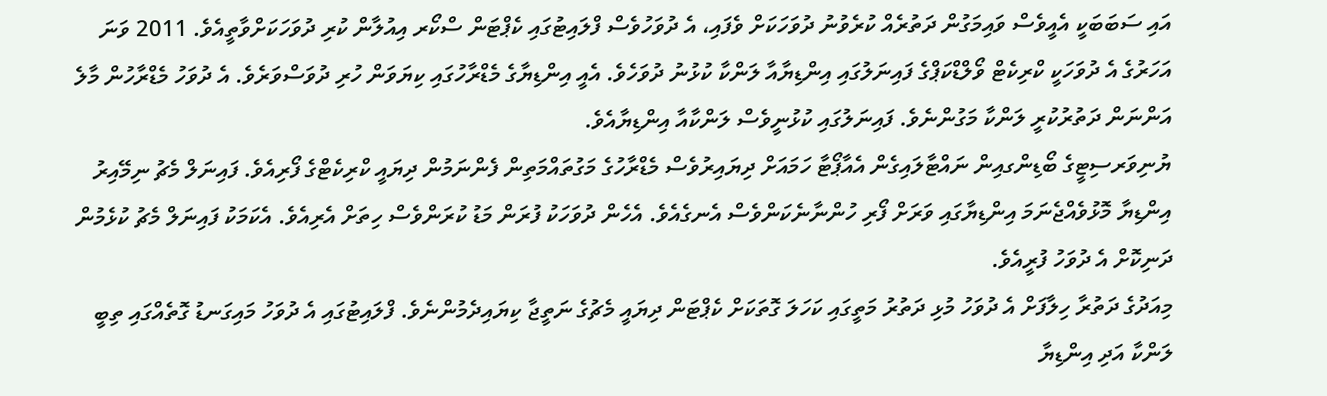އައި ސަބަބަކީ އެއީވެސް ވައިމަގުން ދަތުރެއް ކުރެވުނު ދުވަހަކަށް ވެފައި، އެ ދުވަހުވެސް ފްލައިޓުގައި ކެޕްޓަން ސްކޯރ އިއުލާން ކުރި ދުވަހަކަށްވާތީއެވެ. 2011 ވަނަ އަހަރުގެ އެ ދުވަހަކީ ކްރިކެޓް ވޯލްޑްކަޕްގެ ފައިނަލުގައި އިންޑިޔާއާ ލަންކާ ކުޅުނު ދުވަހެވެ. އެއީ އިންޑިޔާގެ މެޑްރާހުގައި ކިޔަވަން ހުރި ދުވަސްވަރެވެ. އެ ދުވަހު މެޑްރާހުން މާލެ އަންނަން ދަތުރުކުރީ ލަންކާ މަގުންނެވެ. ފައިނަލުގައި ކުޅުނީވެސް ލަންކާއާ އިންޑިޔާއެވެ.
ޔުނިވަރސިޓީގެ ބޯޑިންގއިން ނައްޓާލައިގެން އެއާޕޯޓާ ހަމައަށް ދިޔައިރުވެސް މެޑްރާހުގެ މަގުތައްމަތިން ފެންނަމުން ދިޔައީ ކްރިކެޓްގެ ފޯރިއެވެ. ފައިނަލް މެޗު ނިމޭއިރު އިންޑިޔާ މޮޅުވެއްޖެނަމަ އިންޑިޔާގައި ވަރަށް ފޯރި ހުންނާނެކަންވެސް އެނގެއެވެ. އެހެން ދުވަހަކު ފުރަން މަޑު ކުރަންވެސް ހިތަށް އެރިއެވެ. އެކަމަކު ފައިނަލް މެޗު ކުޅެމުން ދަނިކޮށް އެ ދުވަހު ފުރީއެވެ.
މިއަދުގެ ދަތުރާ ހިލާފަށް އެ ދުވަހު މުޅި ދަތުރު މަތީގައި ކަހަލަ ގޮތަކަށް ކެޕްޓަން ދިޔައީ މެޗުގެ ނަތީޖާ ކިޔައިދެމުންނެވެ. ފްލައިޓުގައި އެ ދުވަހު މައިގަނޑު ގޮތެއްގައި ތިބީ ލަންކާ އަދި އިންޑިޔާ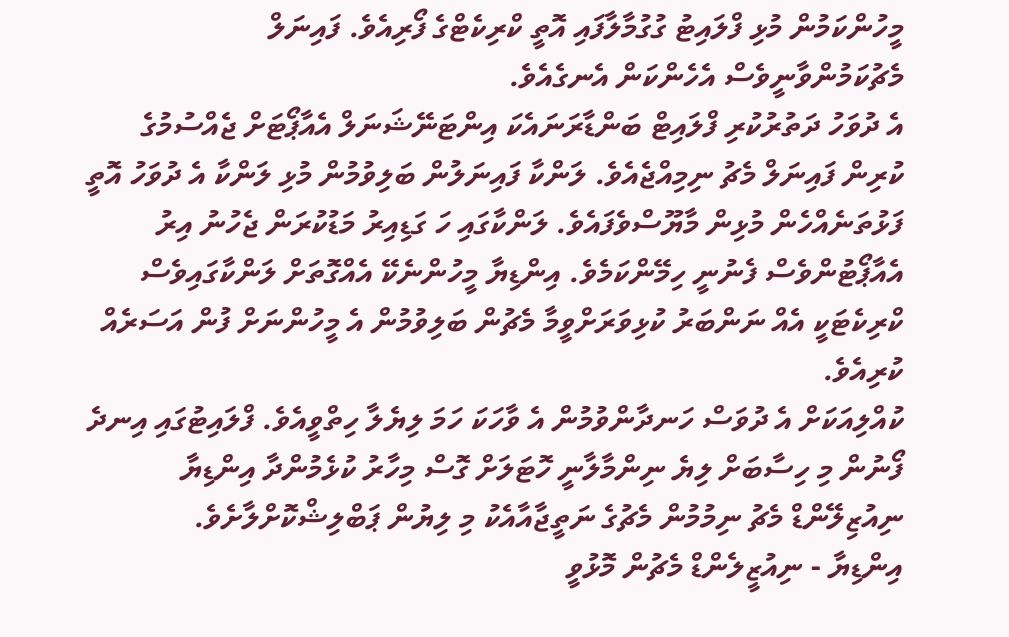މީހުންކަމުން މުޅި ފްލައިޓު ގުގުމާލާފައި އޮތީ ކްރިކެޓްގެ ފޯރިއެވެ. ފައިނަލް މެޗުކަމުންވާނީވެސް އެހެންކަން އެނގެއެވެ.
އެ ދުވަހު ދަތުރުކުރި ފްލައިޓް ބަންޑާރަނައެކަ އިންޓަނޭޝަނަލް އެއާޕޯޓަށް ޖެއްސުމުގެ ކުރިން ފައިނަލް މެޗު ނިމިއްޖެއެވެ. ލަންކާ ފައިނަލުން ބަލިވުމުން މުޅި ލަންކާ އެ ދުވަހު އޮތީ ފަޅުތަނެއްހެން މުޅިން މާޔޫސްވެފައެވެ. ލަންކާގައި ހަ ގަޑިއިރު މަޑުކުރަން ޖެހުނު އިރު އެއާޕޯޓުންވެސް ފެނުނީ ހިމޭންކަމެވެ. އިންޑިޔާ މީހުންނެކޭ އެއްގޮތަށް ލަންކާގައިވެސް ކްރިކެޓަކީ އެއް ނަންބަރު ކުޅިވަރަށްވީމާ މެޗުން ބަލިވުމުން އެ މީހުންނަށް ފުން އަސަރެއް ކުރިއެވެ.
ކުއްލިއަކަށް އެ ދުވަސް ހަނދާންވުމުން އެ ވާހަކަ ހަމަ ލިޔެލާ ހިތްވީއެވެ. ފްލައިޓުގައި އިނދެ ފޯނުން މި ހިސާބަށް ލިޔެ ނިންމާލާނީ ހޮޓަލަށް ގޮސް މިހާރު ކުޅެމުންދާ އިންޑިޔާ ނިއުޒިލޭންޑް މެޗު ނިމުމުން މެޗުގެ ނަތީޖާއާއެކު މި ލިޔުން ޕަބްލިޝްކޮށްލާށެވެ.
އިންޑިޔާ - ނިއުޒީލެންޑް މެޗުން މޮޅުވީ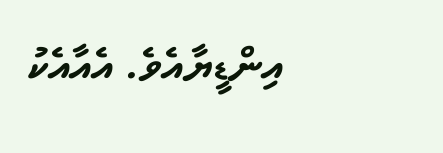އިންޑީޔާއެވެ. އެއާއެކު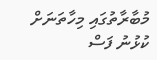މުބާރާތުގައި މިހާތަނަށް ކުޅުނު ފަސް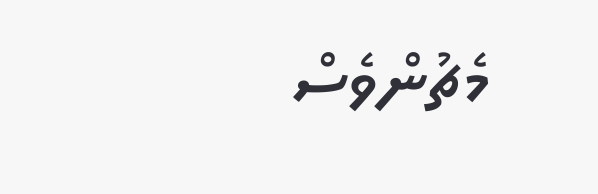މެޗުންވެސް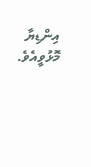އިންޑިޔާ މޮޅުވީއެވެ.